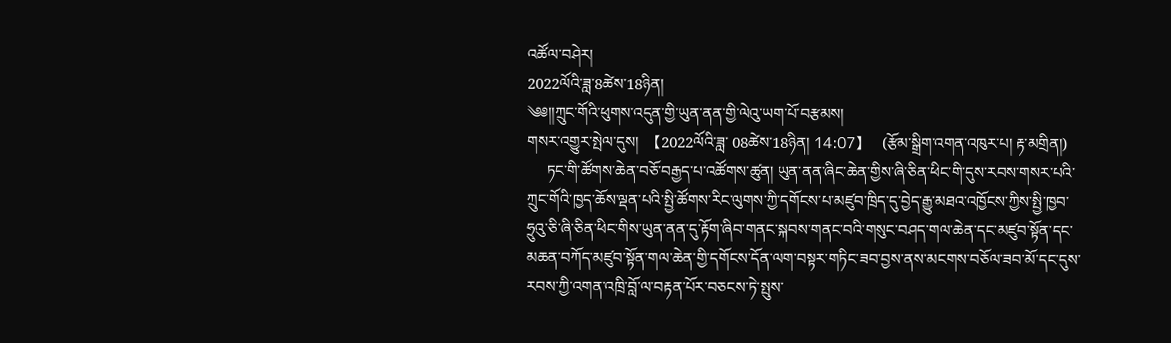འཚོལ་བཤེར།
2022ལོའི་ཟླ་8ཚེས་18ཉིན།
༄༅།།ཀྲུང་གོའི་ཕུགས་འདུན་གྱི་ཡུན་ནན་གྱི་ལེའུ་ཡག་པོ་བརྩམས།
གསར་འགྱུར་སྤེལ་དུས།  【2022ལོའི་ཟླ་ 08ཚེས་18ཉིན། 14:07】   (རྩོམ་སྒྲིག་འགན་འཁུར་པ། རྟ་མགྲིན།)
     ཏང་གི་ཚོགས་ཆེན་བཅོ་བརྒྱད་པ་འཚོགས་ཚུན། ཡུན་ནན་ཞིང་ཆེན་གྱིས་ཞི་ཅིན་ཕིང་གི་དུས་རབས་གསར་པའི་ཀྲུང་གོའི་ཁྱད་ཆོས་ལྡན་པའི་སྤྱི་ཚོགས་རིང་ལུགས་ཀྱི་དགོངས་པ་མཛུབ་ཁྲིད་དུ་བྱེད་རྒྱུ་མཐའ་འཁྱོངས་ཀྱིས་སྤྱི་ཁྱབ་ཧྲུའུ་ཅི་ཞི་ཅིན་ཕིང་གིས་ཡུན་ནན་དུ་རྟོག་ཞིབ་གནང་སྐབས་གནང་བའི་གསུང་བཤད་གལ་ཆེན་དང་མཛུབ་སྟོན་དང་མཆན་བཀོད་མཛུབ་སྟོན་གལ་ཆེན་གྱི་དགོངས་དོན་ལག་བསྟར་གཏིང་ཟབ་བྱས་ནས་མངགས་བཅོལ་ཟབ་མོ་དང་དུས་རབས་ཀྱི་འགན་འཁྲི་བློ་ལ་བརྟན་པོར་བཅངས་ཏེ་སྤུས་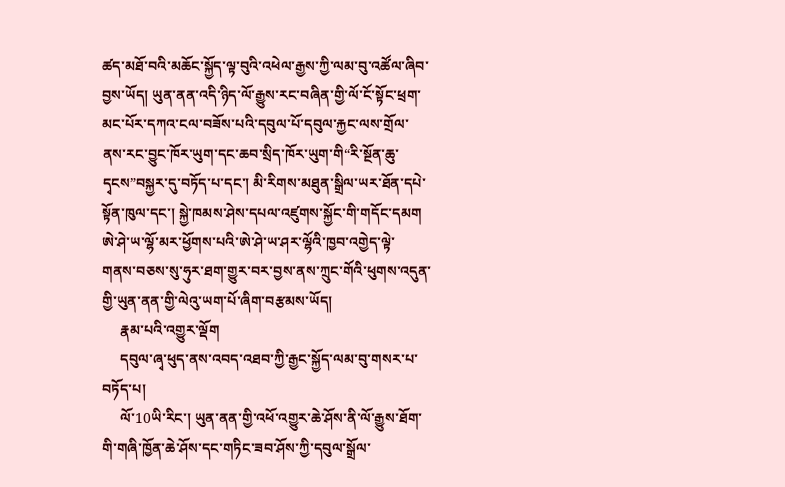ཚད་མཐོ་བའི་མཆོང་སྐྱོད་ལྟ་བུའི་འཕེལ་རྒྱས་ཀྱི་ལམ་བུ་འཚོལ་ཞིབ་བྱས་ཡོད། ཡུན་ནན་འདི་ཉིད་ལོ་རྒྱུས་རང་བཞིན་གྱི་ལོ་ངོ་སྟོང་ཕྲག་མང་པོར་དཀའ་ངལ་བཟོས་པའི་དབུལ་པོ་དབུལ་རྐྱང་ལས་གྲོལ་ནས་རང་བྱུང་ཁོར་ཡུག་དང་ཆབ་སྲིད་ཁོར་ཡུག་གི“རི་སྔོན་ཆུ་དྭངས”བསྐྱར་དུ་བཏོད་པ་དང་། མི་རིགས་མཐུན་སྒྲིལ་ཡར་ཐོན་དཔེ་སྟོན་ཁུལ་དང་། སྐྱེ་ཁམས་ཤེས་དཔལ་འཛུགས་སྐྱོང་གི་གདོང་དམག ཨེ་ཤེ་ཡ་ལྷོ་མར་ཕྱོགས་པའི་ཨེ་ཤེ་ཡ་ཤར་ལྷོའི་ཁྱབ་འགྱེད་ལྟེ་གནས་བཅས་སུ་ཧུར་ཐག་གྱུར་བར་བྱས་ནས་ཀྲུང་གོའི་ཕུགས་འདུན་གྱི་ཡུན་ནན་གྱི་ལེའུ་ཡག་པོ་ཞིག་བརྩམས་ཡོད།
     རྣམ་པའི་འགྱུར་ལྡོག
     དབུལ་ཞྭ་ཕུད་ནས་འབད་འཐབ་ཀྱི་རྒྱང་སྐྱོད་ལམ་བུ་གསར་པ་བཏོད་པ།
     ལོ་10ཡི་རིང་། ཡུན་ནན་གྱི་འཕོ་འགྱུར་ཆེ་ཤོས་ནི་ལོ་རྒྱུས་ཐོག་གི་གཞི་ཁྱོན་ཆེ་ཤོས་དང་གཏིང་ཟབ་ཤོས་ཀྱི་དབུལ་སྒྲོལ་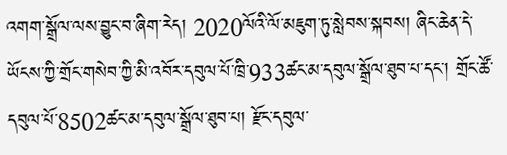འགག་སྒྲོལ་ལས་བྱུང་བ་ཞིག་རེད། 2020ལོའི་ལོ་མཇུག་ཏུ་སླེབས་སྐབས། ཞིང་ཆེན་དེ་ཡོངས་ཀྱི་གྲོང་གསེབ་ཀྱི་མི་འབོར་དབུལ་པོ་ཁྲི་933ཚང་མ་དབུལ་སྒྲོལ་ཐུབ་པ་དང་། གྲོང་ཚོ་དབུལ་པོ་8502ཚང་མ་དབུལ་སྒྲོལ་ཐུབ་པ། རྫོང་དབུལ་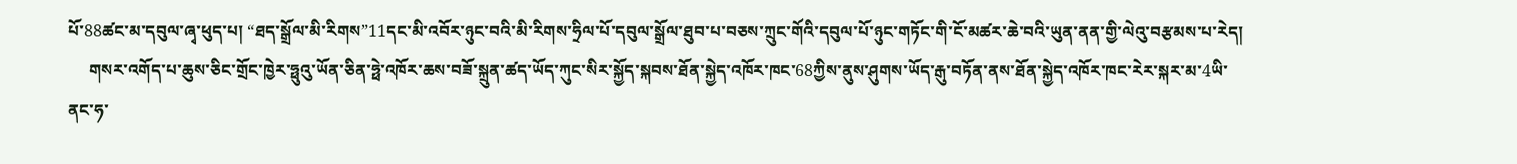པོ་88ཚང་མ་དབུལ་ཞྭ་ཕུད་པ། “ཐད་སྒྲོལ་མི་རིགས”11དང་མི་འབོར་ཉུང་བའི་མི་རིགས་ཧྲིལ་པོ་དབུལ་སྒྲོལ་ཐུབ་པ་བཅས་ཀྲུང་གོའི་དབུལ་པོ་ཉུང་གཏོང་གི་ངོ་མཚར་ཆེ་བའི་ཡུན་ནན་གྱི་ལེའུ་བརྩམས་པ་རེད།
     གསར་འགོད་པ་ཆུས་ཅིང་གྲོང་ཁྱེར་ཧྥུའུ་ཡོན་ཅིན་ཧྥེ་འཁོར་ཆས་བཟོ་སྐྲུན་ཚད་ཡོད་ཀུང་སིར་སྐྱོད་སྐབས་ཐོན་སྐྱེད་འཁོར་ཁང་68ཀྱིས་ནུས་ཤུགས་ཡོད་རྒུ་བཏོན་ནས་ཐོན་སྐྱེད་འཁོར་ཁང་རེར་སྐར་མ་4ཡི་ནང་ཧ་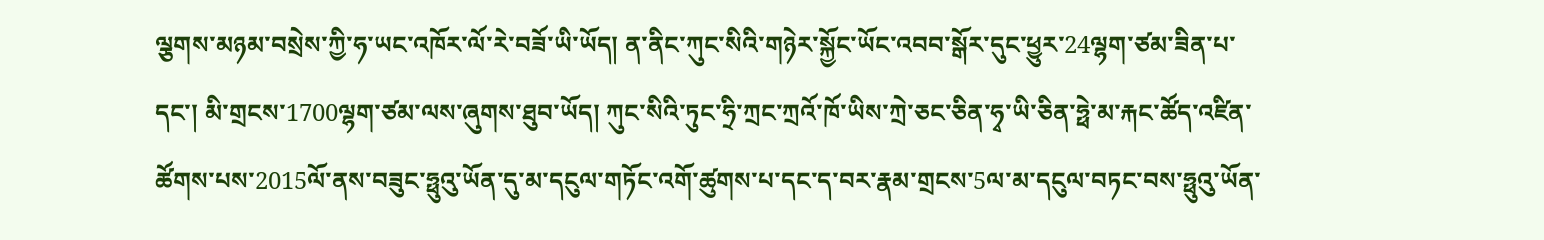ལྕགས་མཉམ་བསྲེས་ཀྱི་ཧ་ཡང་འཁོར་ལོ་རེ་བཟོ་ཡི་ཡོད། ན་ནིང་ཀུང་སིའི་གཉེར་སྐྱོང་ཡོང་འབབ་སྒོར་དུང་ཕྱུར་24ལྷག་ཙམ་ཟིན་པ་དང་། མི་གྲངས་1700ལྷག་ཙམ་ལས་ཞུགས་ཐུབ་ཡོད། ཀུང་སིའི་ཏུང་ཧྲི་ཀྲང་ཀྲའོ་ཁོ་ཡིས་ཀྲེ་ཅང་ཅིན་ཧྭ་ཡི་ཅིན་ཧྥེ་མ་རྐང་ཚོད་འཛིན་ཚོགས་པས་2015ལོ་ནས་བཟུང་ཧྥུའུ་ཡོན་དུ་མ་དངུལ་གཏོང་འགོ་ཚུགས་པ་དང་ད་བར་རྣམ་གྲངས་5ལ་མ་དངུལ་བཏང་བས་ཧྥུའུ་ཡོན་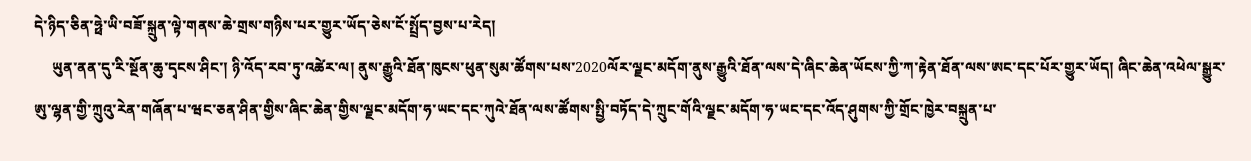དེ་ཉིད་ཅིན་ཧྥེ་ཡི་བཟོ་སྐྲུན་ལྟེ་གནས་ཆེ་གྲས་གཉིས་པར་གྱུར་ཡོད་ཅེས་ངོ་སྤྲོད་བྱས་པ་རེད།
     ཡུན་ནན་དུ་རི་སྔོན་ཆུ་དྭངས་ཤིང་། ཉི་འོད་རབ་ཏུ་འཚེར་ལ། ནུས་རྒྱུའི་ཐོན་ཁུངས་ཕུན་སུམ་ཚོགས་པས་2020ལོར་ལྗང་མདོག་ནུས་རྒྱུའི་ཐོན་ལས་དེ་ཞིང་ཆེན་ཡོངས་ཀྱི་ཀ་རྟེན་ཐོན་ལས་ཨང་དང་པོར་གྱུར་ཡོད། ཞིང་ཆེན་འཕེལ་སྒྱུར་ཨུ་ལྷན་གྱི་ཀྲུའུ་རེན་གཞོན་པ་ཝང་ཅན་ཤིན་གྱིས་ཞིང་ཆེན་གྱིས་ལྗང་མདོག་ཧ་ཡང་དང་ཀུའེ་ཐོན་ལས་ཚོགས་སྤྱི་བཏོད་དེ་ཀྲུང་གོའི་ལྗང་མདོག་ཧ་ཡང་དང་འོད་ཤུགས་ཀྱི་གྲོང་ཁྱེར་བསྐྲུན་པ་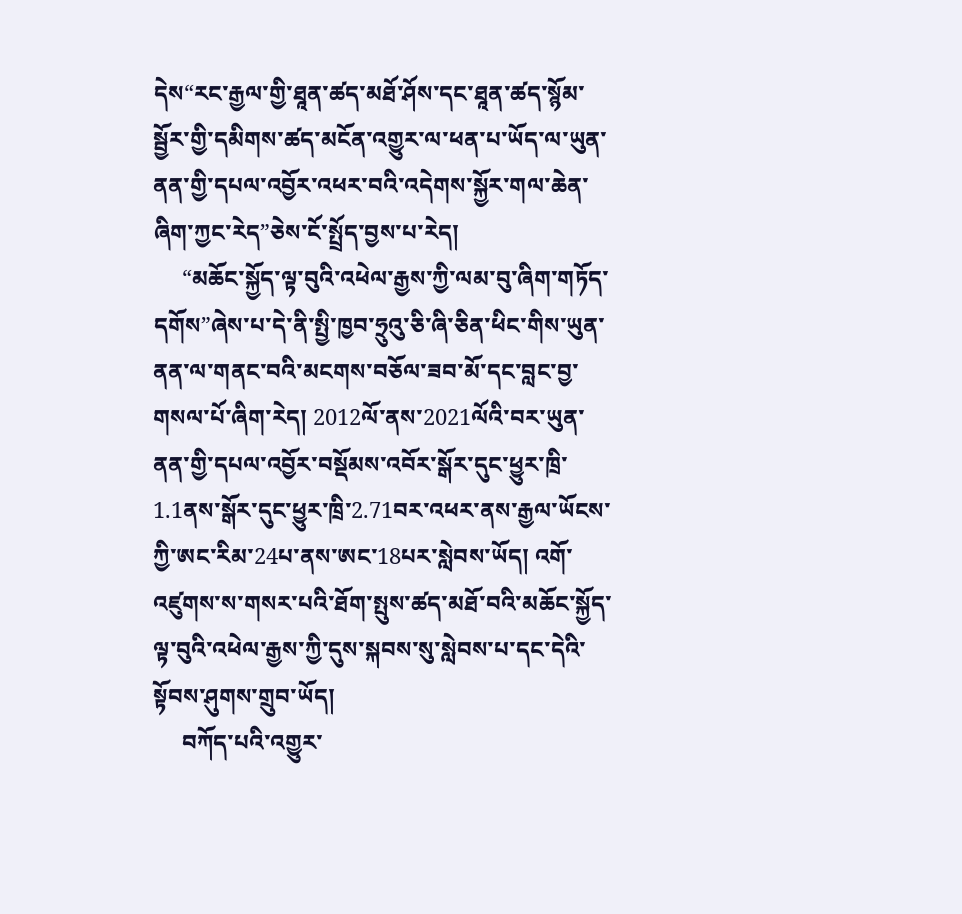དེས“རང་རྒྱལ་གྱི་ཐཱན་ཚད་མཐོ་ཤོས་དང་ཐཱན་ཚད་སྙོམ་སྦྱོར་གྱི་དམིགས་ཚད་མངོན་འགྱུར་ལ་ཕན་པ་ཡོད་ལ་ཡུན་ནན་གྱི་དཔལ་འབྱོར་འཕར་བའི་འདེགས་སྐྱོར་གལ་ཆེན་ཞིག་ཀྱང་རེད”ཅེས་ངོ་སྤྲོད་བྱས་པ་རེད།
     “མཆོང་སྐྱོད་ལྟ་བུའི་འཕེལ་རྒྱས་ཀྱི་ལམ་བུ་ཞིག་གཏོད་དགོས”ཞེས་པ་དེ་ནི་སྤྱི་ཁྱབ་ཧྲུའུ་ཅི་ཞི་ཅིན་ཕིང་གིས་ཡུན་ནན་ལ་གནང་བའི་མངགས་བཅོལ་ཟབ་མོ་དང་བླང་བྱ་གསལ་པོ་ཞིག་རེད། 2012ལོ་ནས་2021ལོའི་བར་ཡུན་ནན་གྱི་དཔལ་འབྱོར་བསྡོམས་འབོར་སྒོར་དུང་ཕྱུར་ཁྲི་1.1ནས་སྒོར་དུང་ཕྱུར་ཁྲི་2.71བར་འཕར་ནས་རྒྱལ་ཡོངས་ཀྱི་ཨང་རིམ་24པ་ནས་ཨང་18པར་སླེབས་ཡོད། འགོ་འཛུགས་ས་གསར་པའི་ཐོག་སྤུས་ཚད་མཐོ་བའི་མཆོང་སྐྱོད་ལྟ་བུའི་འཕེལ་རྒྱས་ཀྱི་དུས་སྐབས་སུ་སླེབས་པ་དང་དེའི་སྟོབས་ཤུགས་གྲུབ་ཡོད།
     བཀོད་པའི་འགྱུར་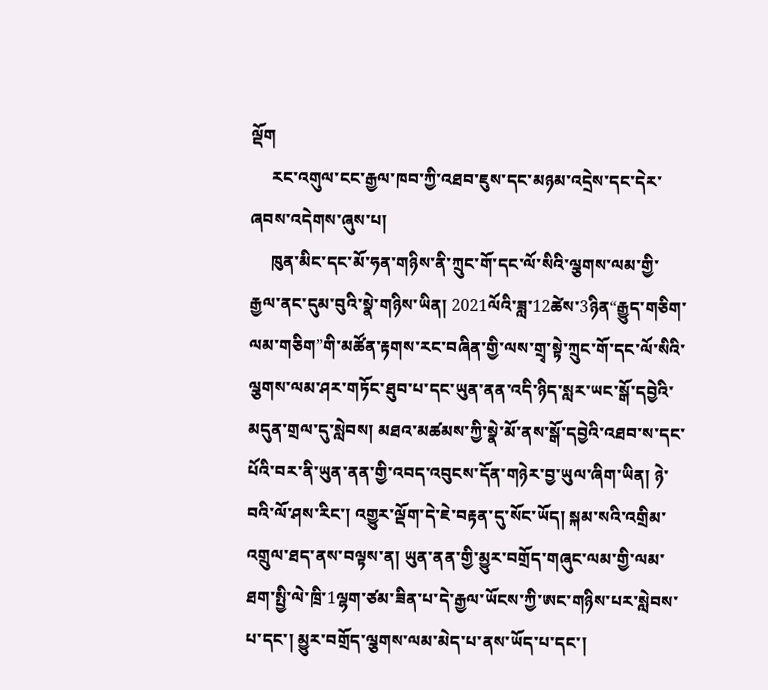ལྡོག
     རང་འགུལ་ངང་རྒྱལ་ཁབ་ཀྱི་འཐབ་ཇུས་དང་མཉམ་འདྲེས་དང་དེར་ཞབས་འདེགས་ཞུས་པ།
     ཁུན་མིང་དང་མོ་ཧན་གཉིས་ནི་ཀྲུང་གོ་དང་ལོ་སིའི་ལྕགས་ལམ་གྱི་རྒྱལ་ནང་དུམ་བུའི་སྣེ་གཉིས་ཡིན། 2021ལོའི་ཟླ་12ཚེས་3ཉིན“རྒྱུད་གཅིག་ལམ་གཅིག”གི་མཚོན་རྟགས་རང་བཞིན་གྱི་ལས་གྲྭ་སྟེ་ཀྲུང་གོ་དང་ལོ་སིའི་ལྕགས་ལམ་ཤར་གཏོང་ཐུབ་པ་དང་ཡུན་ནན་འདི་ཉིད་སླར་ཡང་སྒོ་དབྱེའི་མདུན་གྲལ་དུ་སླེབས། མཐའ་མཚམས་ཀྱི་སྣེ་མོ་ནས་སྒོ་དབྱེའི་འཐབ་ས་དང་པོའི་བར་ནི་ཡུན་ནན་གྱི་འབད་འབུངས་དོན་གཉེར་བྱ་ཡུལ་ཞིག་ཡིན། ཉེ་བའི་ལོ་ཤས་རིང་། འགྱུར་ལྡོག་དེ་ཇེ་བརྟན་དུ་སོང་ཡོད། སྐམ་སའི་འགྲིམ་འགྲུལ་ཐད་ནས་བལྟས་ན། ཡུན་ནན་གྱི་མྱུར་བགྲོད་གཞུང་ལམ་གྱི་ལམ་ཐག་སྤྱི་ལེ་ཁྲི་1ལྷག་ཙམ་ཟིན་པ་དེ་རྒྱལ་ཡོངས་ཀྱི་ཨང་གཉིས་པར་སླེབས་པ་དང་། མྱུར་བགྲོད་ལྕགས་ལམ་མེད་པ་ནས་ཡོད་པ་དང་།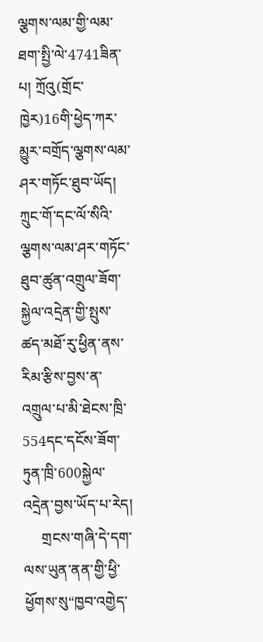ལྕགས་ལམ་གྱི་ལམ་ཐག་སྤྱི་ལེ་4741ཟིན་པ། ཀྲོའུ(གྲོང་ཁྱེར)16གི་ཕྱེད་ཀར་མྱུར་བགྲོད་ལྕགས་ལམ་ཤར་གཏོང་ཐུབ་ཡོད། ཀྲུང་གོ་དང་ལོ་སིའི་ལྕགས་ལམ་ཤར་གཏོང་ཐུབ་ཚུན་འགྲུལ་ཟོག་སྐྱེལ་འདྲེན་གྱི་སྤུས་ཚད་མཐོ་རུ་ཕྱིན་ནས་རིམ་རྩིས་བྱས་ན་འགྲུལ་པ་མི་ཐེངས་ཁྲི་554དང་དངོས་ཟོག་ཏུན་ཁྲི་600སྐྱེལ་འདྲེན་བྱས་ཡོད་པ་རེད།
     གྲངས་གཞི་དེ་དག་ལས་ཡུན་ནན་གྱི་ཕྱི་ཕྱོགས་སུ“ཁྱབ་འགྱེད་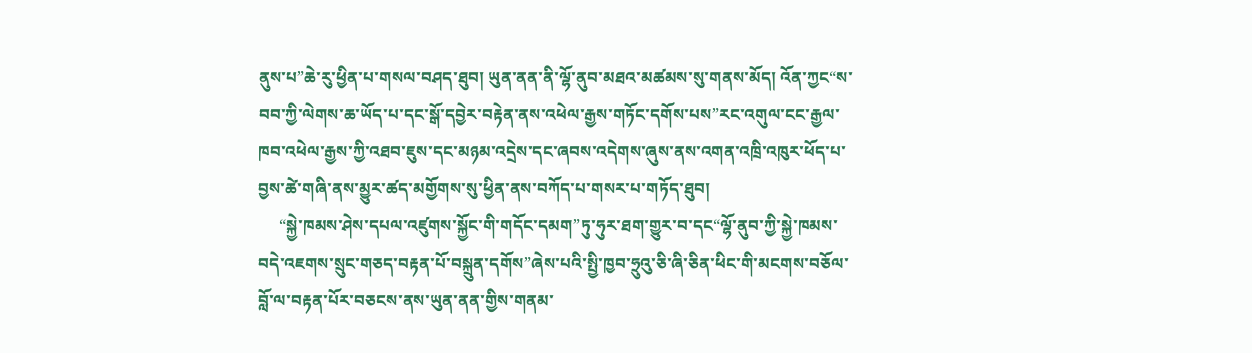ནུས་པ”ཆེ་རུ་ཕྱིན་པ་གསལ་བཤད་ཐུབ། ཡུན་ནན་ནི་ལྷོ་ནུབ་མཐའ་མཚམས་སུ་གནས་མོད། འོན་ཀྱང“ས་བབ་ཀྱི་ལེགས་ཆ་ཡོད་པ་དང་སྒོ་དབྱེར་བརྟེན་ནས་འཕེལ་རྒྱས་གཏོང་དགོས་པས”རང་འགུལ་ངང་རྒྱལ་ཁབ་འཕེལ་རྒྱས་ཀྱི་འཐབ་ཇུས་དང་མཉམ་འདྲེས་དང་ཞབས་འདེགས་ཞུས་ནས་འགན་འཁྲི་འཁུར་ཕོད་པ་བྱས་ཚེ་གཞི་ནས་མྱུར་ཚད་མགྱོགས་སུ་ཕྱིན་ནས་བཀོད་པ་གསར་པ་གཏོད་ཐུབ།
     “སྐྱེ་ཁམས་ཤེས་དཔལ་འཛུགས་སྐྱོང་གི་གདོང་དམག”ཏུ་ཧུར་ཐག་གྱུར་བ་དང“ལྷོ་ནུབ་ཀྱི་སྐྱེ་ཁམས་བདེ་འཇགས་སྲུང་གཅད་བརྟན་པོ་བསྐྲུན་དགོས”ཞེས་པའི་སྤྱི་ཁྱབ་ཧྲུའུ་ཅི་ཞི་ཅིན་ཕིང་གི་མངགས་བཅོལ་བློ་ལ་བརྟན་པོར་བཅངས་ནས་ཡུན་ནན་གྱིས་གནམ་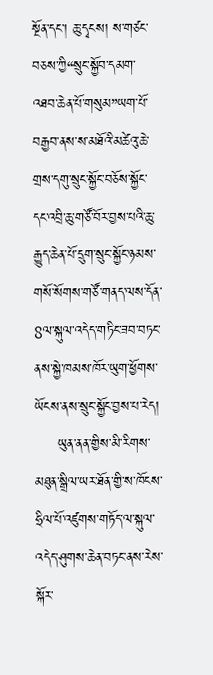སྔོན་དང་། ཆུ་དྭངས། ས་གཙང་བཅས་ཀྱི“སྲུང་སྐྱོབ་དམག་འཐབ་ཆེན་པོ་གསུམ”ཡག་པོ་བརྒྱབ་ནས་ས་མཐོའི་མཚེའུ་ཆེ་གྲས་དགུ་སྲུང་སྐྱོང་བཅོས་སྐྱོང་དང་འབྲི་ཆུ་གཙོ་བོར་བྱས་པའི་ཆུ་རྒྱུད་ཆེན་པོ་དྲུག་སྲུང་སྐྱོང་ཉམས་གསོ་སོགས་གཙོ་གནད་ལས་དོན་8ལ་སྐུལ་འདེད་གཏིང་ཟབ་བཏང་ནས་སྐྱེ་ཁམས་ཁོར་ཡུག་ཕྱོགས་ཡོངས་ནས་སྲུང་སྐྱོང་བྱས་པ་རེད།
     ཡུན་ནན་གྱིས་མི་རིགས་མཐུན་སྒྲིལ་ཡར་ཐོན་གྱི་ས་ཁོངས་ཧྲིལ་པོ་འཛུགས་གཏོད་ལ་སྐུལ་འདེད་ཤུགས་ཆེན་བཏང་ནས་རེས་སྐོར་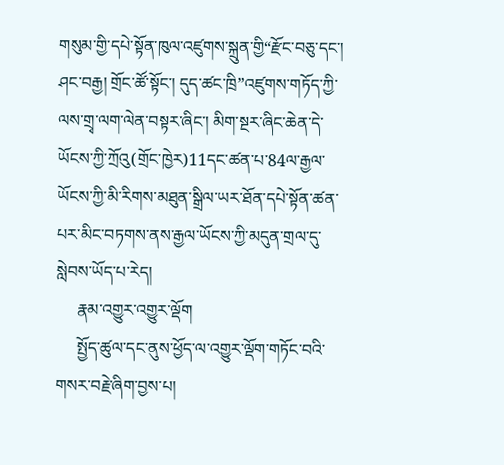གསུམ་གྱི་དཔེ་སྟོན་ཁུལ་འཛུགས་སྐྲུན་གྱི“རྫོང་བཅུ་དང་། ཤང་བརྒྱ། གྲོང་ཚོ་སྟོང་། དུད་ཚང་ཁྲི”འཛུགས་གཏོད་ཀྱི་ལས་གྲྭ་ལག་ལེན་བསྟར་ཞིང་། མིག་སྔར་ཞིང་ཆེན་དེ་ཡོངས་ཀྱི་ཀྲོའུ(གྲོང་ཁྱེར)11དང་ཚན་པ་84ལ་རྒྱལ་ཡོངས་ཀྱི་མི་རིགས་མཐུན་སྒྲིལ་ཡར་ཐོན་དཔེ་སྟོན་ཚན་པར་མིང་བཏགས་ནས་རྒྱལ་ཡོངས་ཀྱི་མདུན་གྲལ་དུ་སླེབས་ཡོད་པ་རེད།
     རྣམ་འགྱུར་འགྱུར་ལྡོག
     སྤྱོད་ཚུལ་དང་ནུས་ཕྱོད་ལ་འགྱུར་ལྡོག་གཏོང་བའི་གསར་བརྗེ་ཞིག་བྱས་པ།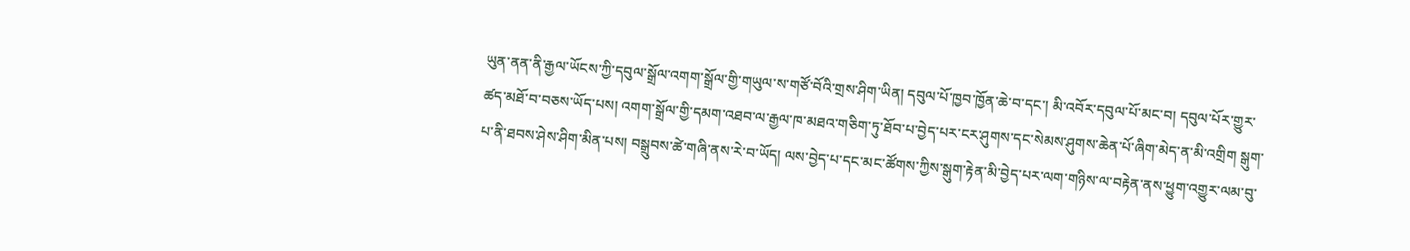ཡུན་ནན་ནི་རྒྱལ་ཡོངས་ཀྱི་དབུལ་སྒྲོལ་འགག་སྒྲོལ་གྱི་གཡུལ་ས་གཙོ་བོའི་གྲས་ཤིག་ཡིན། དབུལ་པོ་ཁྱབ་ཁྱོན་ཆེ་བ་དང་། མི་འབོར་དབུལ་པོ་མང་བ། དབུལ་པོར་གྱུར་ཚད་མཐོ་བ་བཅས་ཡོད་པས། འགག་སྒྲོལ་གྱི་དམག་འཐབ་ལ་རྒྱལ་ཁ་མཐའ་གཅིག་ཏུ་ཐོབ་པ་བྱེད་པར་ངར་ཤུགས་དང་སེམས་ཤུགས་ཆེན་པོ་ཞིག་མེད་ན་མི་འགྲིག སྒུག་པ་ནི་ཐབས་ཤེས་ཤིག་མིན་པས། བསྒྲུབས་ཚེ་གཞི་ནས་རེ་བ་ཡོད། ལས་བྱེད་པ་དང་མང་ཚོགས་ཀྱིས་སྒུག་རྟེན་མི་བྱེད་པར་ལག་གཉིས་ལ་བརྟེན་ནས་ཕྱུག་འགྱུར་ལམ་བུ་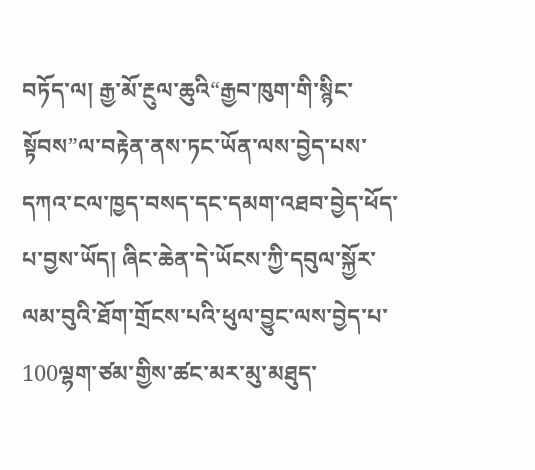བཏོད་ལ། རྒྱ་མོ་རྔུལ་ཆུའི“རྒྱབ་ཁུག་གི་སྙིང་སྟོབས”ལ་བརྟེན་ནས་ཏང་ཡོན་ལས་བྱེད་པས་དཀའ་ངལ་ཁྱད་བསད་དང་དམག་འཐབ་བྱེད་ཕོད་པ་བྱས་ཡོད། ཞིང་ཆེན་དེ་ཡོངས་ཀྱི་དབུལ་སྐྱོར་ལམ་བུའི་ཐོག་གྲོངས་པའི་ཕུལ་བྱུང་ལས་བྱེད་པ་100ལྷག་ཙམ་གྱིས་ཚང་མར་མུ་མཐུད་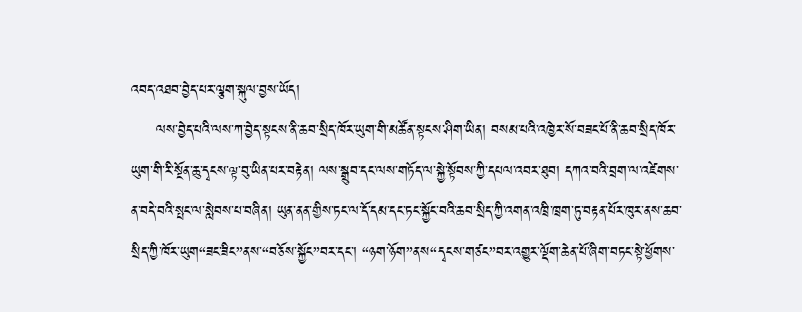འབད་འཐབ་བྱེད་པར་ལྕག་སྐུལ་བྱས་ཡོད།
     ལས་བྱེད་པའི་ལས་ཀ་བྱེད་སྟངས་ནི་ཆབ་སྲིད་ཁོར་ཡུག་གི་མཚོན་སྟངས་ཤིག་ཡིན། བསམ་པའི་འཁྱེར་སོ་བཟང་པོ་ནི་ཆབ་སྲིད་ཁོར་ཡུག་གི་རི་སྔོན་ཆུ་དྭངས་ལྟ་བུ་ཡིན་པར་བརྟེན། ལས་སྒྲུབ་དང་ལས་གཏོད་ལ་སྐྱེ་སྟོབས་ཀྱི་དཔལ་འབར་ཐུབ། དཀའ་བའི་བྲག་ལ་འཛེགས་ན་བདེ་བའི་སྤང་ལ་སླེབས་པ་བཞིན། ཡུན་ནན་གྱིས་ཏང་ལ་དོ་དམ་དང་ཏང་སྐྱོང་བའི་ཆབ་སྲིད་ཀྱི་འགན་འཁྲི་ཁྲག་ཏུ་བརྟན་པོར་ཁུར་ནས་ཆབ་སྲིད་ཀྱི་ཁོར་ཡུག“ཟང་ཟིང”ནས་“བཅོས་སྐྱོང”བར་དང་། “ཉག་ཉོག”ནས“དྭངས་གཙང”བར་འགྱུར་ལྡོག་ཆེན་པོ་ཞིག་བཏང་སྟེ་ཕྱོགས་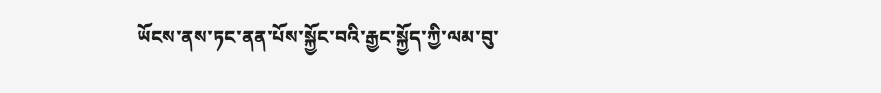ཡོངས་ནས་ཏང་ནན་པོས་སྐྱོང་བའི་རྒྱང་སྐྱོད་ཀྱི་ལམ་བུ་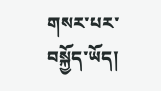གསར་པར་བསྐྱོད་ཡོད།